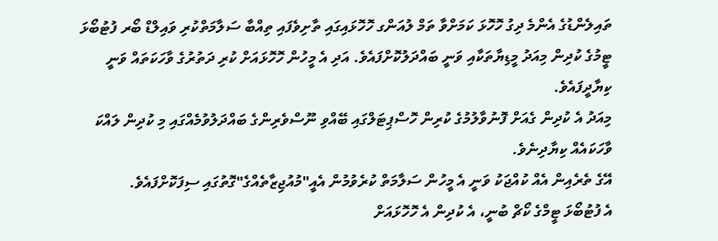ތައިލެންޑުގެ އެންމެ ދިގު ހޮހޮޅަ ކަމަށްވާ ތަމް ލުއަންގ ހޮހޮޅައިގައި ތާށިވެފައި ތިއްބާ ސަލާމަތްކުރި ވައިލްޑް ބޯރ ފުޓުބޯޅަ ޓީމުގެ ކުދިން މިއަދު މީޑިޔާތަކާއި ވަނީ ބައްދަލުކޮށްފައެވެ. އަދި އެ މީހުން ހޮހޮޅައަށް ކުރި ދަތުރުގެ ވާހަކަތައް ވަނީ ކިޔާދީފައެވެ.
މިއަދު އެ ކުދިން ގެއަށް ފޮނުވާލުމުގެ ކުރިން ހޮސްޕިޓަލްގައި ބޭއްވި ނޫސްވެރިންގެ ބައްދަލުވުމެއްގައި މި ކުދިން ލައްކަ ވާހަކައެއް ކިޔާދިނެވެ.
އޭގެ ތެރެއިން އެއް ކުއްޖަކު ވަނީ އެ މީހުން ސަލާމަތް ކުރެވުމުން އެއީ"މުއުޖިޒާތެއްގެ"ގޮތުގައި ސިފަކޮށްފައެވެ.
އެ ފުޓުބޯޅަ ޓީމްގެ ކޯޗް ބުނީ، އެ ކުދިން އެ ހޮހޮޅައަށް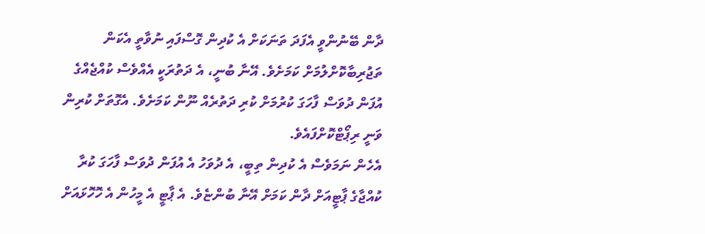ދާން ބޭނުންވީ އެފަދަ ތަނަކަށް އެ ކުދިން ގޮސްފައި ނުވާތީ އެކަން ތަޖުރިބާކޮށްލުމަށް ކަމަށެވެ. އޭނާ ބުނީ، އެ ދަތުރަކީ އެއްވެސް ކުއްޖެއްގެ އުފަން ދުވަސް ފާހަގަ ކުރުމަށް ކުރި ދަތުރެއް ނޫން ކަމަށެވެ. އެގޮތަށް ކުރިން ވަނީ ރިޕޯޓްކޮށްފައެވެ.
އެހެން ނަމަވެސް އެ ކުދިން ތިބީ، އެ ދުވަހު އެ އުފަން ދުވަސް ފާހަގަ ކުރާ ކުއްޖާގެ ޕާޓީއަށް ދާން ކަމަށް އޭނާ ބުންޏެވެ. އެ ޕާޓީ އެ މީހުން އެ ހޮހޮޅައަށް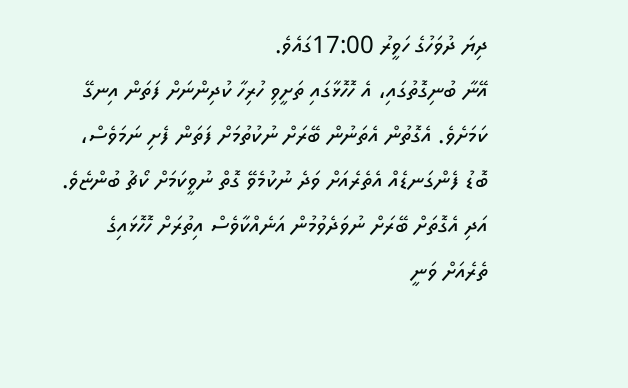ދިޔަ ދުވަހުގެ ހަވީރު 17:00ގައެވެ.
އޭނާ ބުނިގޮތުގައި، އެ ހޮހޮޅާގައި ތަށީވި ހުރިހާ ކުދިންނަށް ފަތަން އިނގޭ ކަމަށެވެ. އެގޮތުން އެތަނުން ބޭރަށް ނުކުތުމަށް ފަތަން ފެށި ނަމަވެސް، ބޮޑު ފެންގަނޑެއް އެތެރެއަށް ވަދެ ނުކުމެވޭ ގޮތް ނުވީކަމަށް ކޯޗު ބުންޏެވެ. އަދި އެގޮތަށް ބޭރަށް ނުވަދެވުމުން އަނެއްކާވެސް އިތުރަށް ހޮހޮޅައިގެ ތެރެއަށް ވަނީ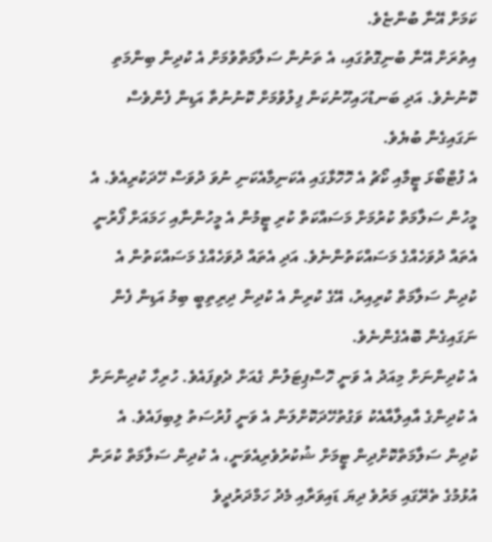ކަމަށް އޭނާ ބުންޏެވެ.
އިތުރަށް އޭނާ ބުނިގޮތުގައި، އެ ތަނުން ސަލާމަތްވުމަށް އެ ކުދިން ބިންމަތި ކޮނުނެވެ. އަދި ބަނޑުހައިހޫނުކަން ފިލުވުމަށް ކޮނުނުތާ އަޑިން ފެންވެސް ނަގައިގެން ބުޔެވެ.
އެ ފުޓްބޯޅަ ޓީމާއި ކޯޗު އެ ހޮހޮޅާގައި އެކަނިމާއެކަނި ނުވަ ދުވަސް ހޭދަކުރިއެވެ. އެ މީހުން ސަލާމަތް ކުރުމަށް މަސައްކަތް ކުރި ޓީމުން އެ މީހުންނާއި ހަމައަށް ފޯރުނީ އެތައް ދުވަހެއްގެ މަސައްކަތުންނެވެ. އަދި އެތައް ދުވަހެއްގެ މަސައްކަތުން އެ ކުދިން ސަލާމަތް ކުރިއިރު، އޭގެ ކުރިން އެ ކުދިން ދިރިތިބީ ބިމު އަޑިން ފެން ނަގައިގެން ބޮއެގެންނެވެ.
އެ ކުދިންނަށް މިއަދު އެ ވަނީ ހޮސްޕިޓަލުން ގެއަށް ދެވިފައެވެ. ހުރިހާ ކުދިންނަށް އެ ކުދިންގެ އާއިލާއާއެކު ވަގުތުހޭދަކޮށްލަން އެ ވަނީ ފުރުސަތު ލިބިފައެވެ. އެ ކުދިން ސަލާމަތްކޮށްދިން ޓީމަށް ޝުކުރުވެރިއެވަނީ، އެ ކުދިން ސަލާމަތް ކުރަން އުޅުމުގެ ތެރޭގައި މަރުވެ ދިޔަ ޑައިވަރާއި މެދު ހަމްދަރުދީވެ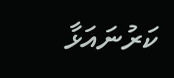ކަރުނައަޅާ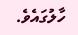ހާލުގައެވެ.